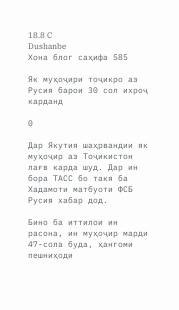18.8 C
Dushanbe
Хона блог саҳифа 585

Як муҳоҷири тоҷикро аз Русия барои 30 сол ихроҷ карданд

0

Дар Якутия шаҳрвандии як муҳоҷир аз Тоҷикистон лағв карда шуд. Дар ин бора ТАСС бо такя ба Хадамоти матбуоти ФСБ Русия хабар дод.

Бино ба иттилои ин расона, ин муҳоҷир марди 47-сола буда, ҳангоми пешниҳоди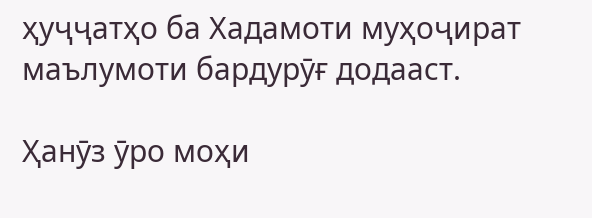ҳуҷҷатҳо ба Хадамоти муҳоҷират маълумоти бардурӯғ додааст.

Ҳанӯз ӯро моҳи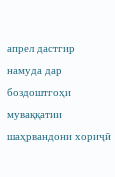апрел дастгир намуда дар боздоштгоҳи муваққатии шаҳрвандони хориҷӣ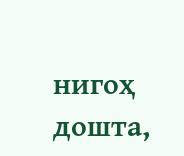нигоҳ дошта,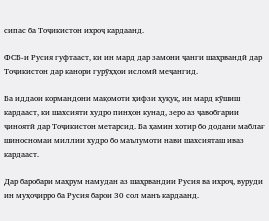сипас ба Тоҷикистон ихроҷ кардаанд.

ФСБ-и Русия гуфтааст, ки ин мард дар замони ҷанги шаҳрвандӣ дар Тоҷикистон дар канори гурӯҳҳои исломӣ меҷангид.

Ба иддаои кормандони мақомоти ҳифзи ҳуқуқ, ин мард кӯшиш кардааст, ки шахсияти худро пинҳон кунад, зеро аз ҷавобгарии ҷиноятӣ дар Тоҷикистон метарсид. Ба ҳамин хотир бо додани маблағ шиносномаи миллии худро бо маълумоти нави шахсияташ иваз кардааст.

Дар баробари маҳрум намудан аз шаҳрвандии Русия ва ихроҷ, вуруди ин муҳоҷирро ба Русия барои 30 сол манъ кардаанд.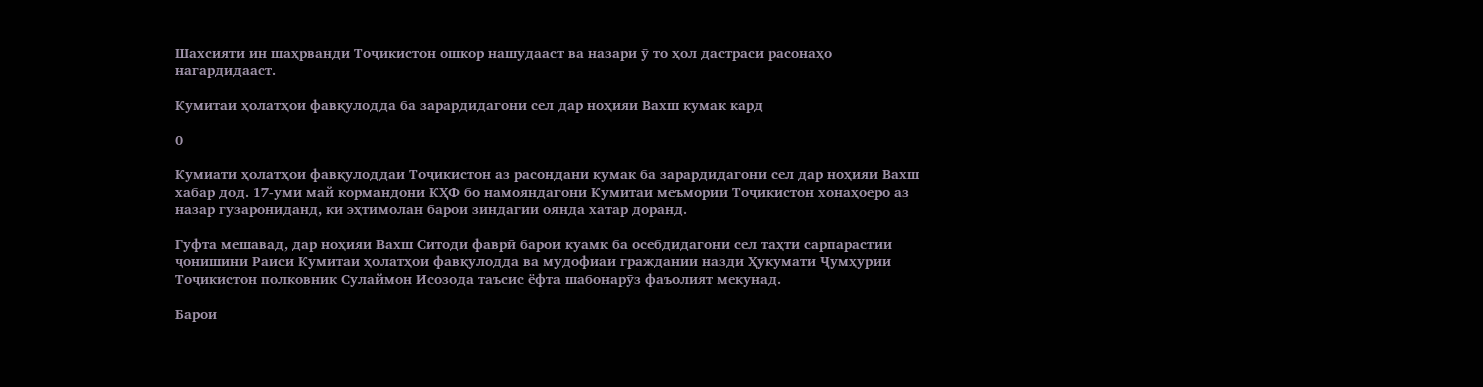Шахсияти ин шаҳрванди Тоҷикистон ошкор нашудааст ва назари ӯ то ҳол дастраси расонаҳо нагардидааст.

Кумитаи ҳолатҳои фавқулодда ба зарардидагони сел дар ноҳияи Вахш кумак кард

0

Кумиати ҳолатҳои фавқулоддаи Тоҷикистон аз расондани кумак ба зарардидагони сел дар ноҳияи Вахш хабар дод. 17-уми май кормандони КҲФ бо намояндагони Кумитаи меъмории Тоҷикистон хонаҳоеро аз назар гузарониданд, ки эҳтимолан барои зиндагии оянда хатар доранд.

Гуфта мешавад, дар ноҳияи Вахш Ситоди фаврӣ барои куамк ба осебдидагони сел таҳти сарпарастии ҷонишини Раиси Кумитаи ҳолатҳои фавқулодда ва мудофиаи граждании назди Ҳукумати Ҷумҳурии Тоҷикистон полковник Сулаймон Исозода таъсис ёфта шабонарӯз фаъолият мекунад.

Барои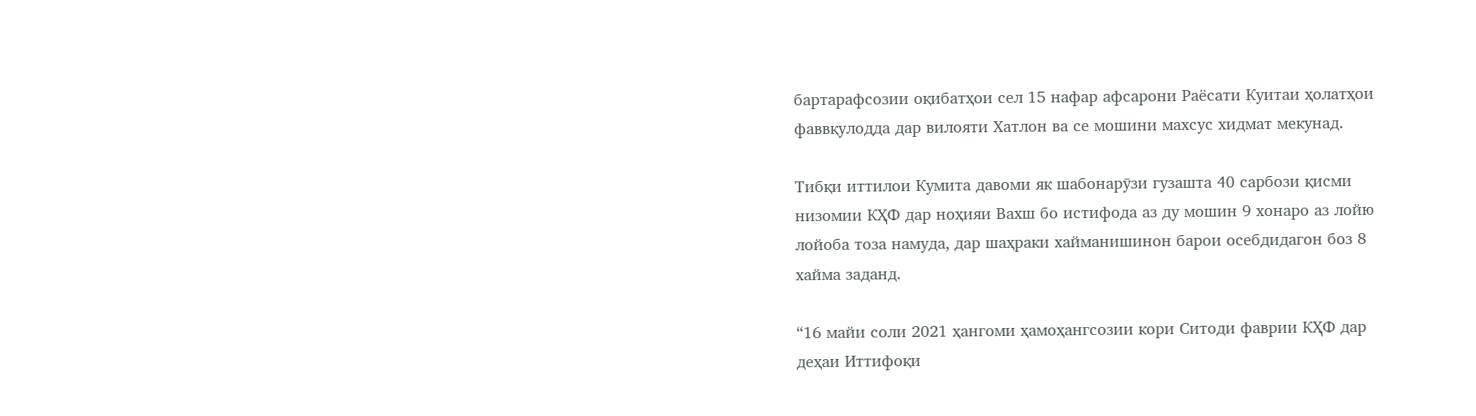бартарафсозии оқибатҳои сел 15 нафар афсарони Раёсати Куитаи ҳолатҳои фаввқулодда дар вилояти Хатлон ва се мошини махсус хидмат мекунад.

Тибқи иттилои Кумита давоми як шабонарӯзи гузашта 40 сарбози қисми низомии КҲФ дар ноҳияи Вахш бо истифода аз ду мошин 9 хонаро аз лойю лойоба тоза намуда, дар шаҳраки хайманишинон барои осебдидагон боз 8 хайма заданд.

“16 майи соли 2021 ҳангоми ҳамоҳангсозии кори Ситоди фаврии КҲФ дар деҳаи Иттифоқи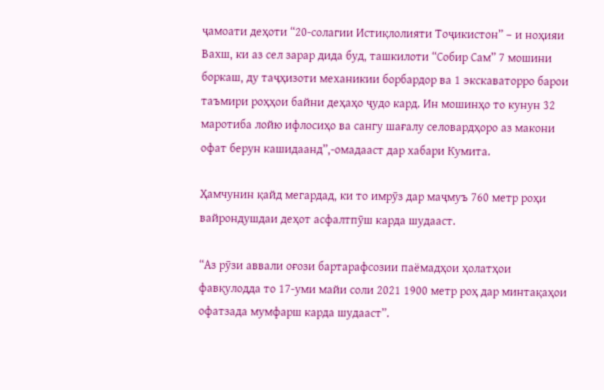ҷамоати деҳоти “20-солагии Истиқлолияти Тоҷикистон” – и ноҳияи Вахш, ки аз сел зарар дида буд, ташкилоти “Собир Сам” 7 мошини боркаш, ду таҷҳизоти механикии борбардор ва 1 экскаваторро барои таъмири роҳҳои байни деҳаҳо ҷудо кард. Ин мошинҳо то кунун 32 маротиба лойю ифлосиҳо ва сангу шағалу селовардҳоро аз макони офат берун кашидаанд”,-омадааст дар хабари Кумита.

Ҳамчунин қайд мегардад, ки то имрӯз дар маҷмуъ 760 метр роҳи вайрондушдаи деҳот асфалтпӯш карда шудааст.

“Аз рӯзи аввали оғози бартарафсозии паёмадҳои ҳолатҳои фавқулодда то 17-уми майи соли 2021 1900 метр роҳ дар минтақаҳои офатзада мумфарш карда шудааст”.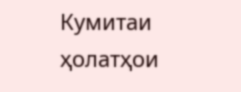Кумитаи ҳолатҳои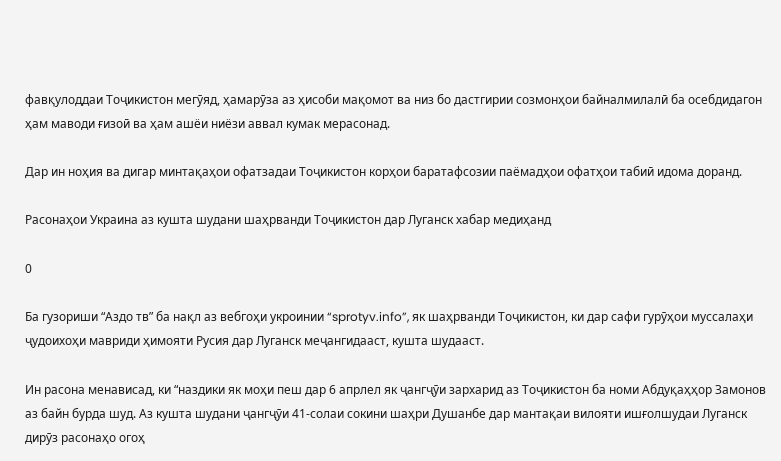фавқулоддаи Тоҷикистон мегӯяд, ҳамарӯза аз ҳисоби мақомот ва низ бо дастгирии созмонҳои байналмилалӣ ба осебдидагон ҳам маводи ғизоӣ ва ҳам ашёи ниёзи аввал кумак мерасонад.

Дар ин ноҳия ва дигар минтақаҳои офатзадаи Тоҷикистон корҳои баратафсозии паёмадҳои офатҳои табиӣ идома доранд.

Расонаҳои Украина аз кушта шудани шаҳрванди Тоҷикистон дар Луганск хабар медиҳанд

0

Ба гузориши “Аздо тв” ба нақл аз вебгоҳи укроинии “sprotyv.info”, як шаҳрванди Тоҷикистон, ки дар сафи гурӯҳои муссалаҳи ҷудоихоҳи мавриди ҳимояти Русия дар Луганск меҷангидааст, кушта шудааст.

Ин расона менависад, ки “наздики як моҳи пеш дар 6 апрлел як ҷангҷӯи зархарид аз Тоҷикистон ба номи Абдуқаҳҳор Замонов аз байн бурда шуд. Аз кушта шудани ҷангҷӯи 41-солаи сокини шаҳри Душанбе дар мантақаи вилояти ишғолшудаи Луганск дирӯз расонаҳо огоҳ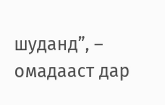шуданд”, – омадааст дар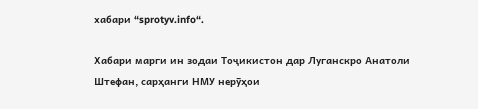хабари “sprotyv.info“.

Хабари марги ин зодаи Тоҷикистон дар Луганскро Анатоли Штефан, сарҳанги НМУ нерӯҳои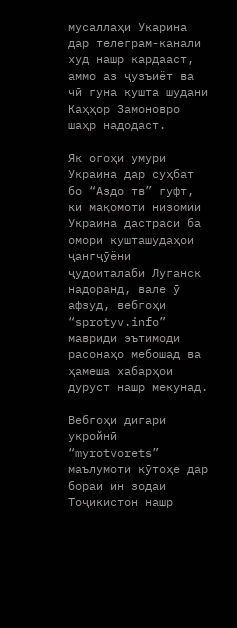мусаллаҳи Укарина дар телеграм-канали худ нашр кардааст, аммо аз ҷузъиёт ва чӣ гуна кушта шудани Каҳҳор Замоновро шаҳр надодаст.

Як огоҳи умури Украина дар суҳбат бо “Аздо тв” гуфт, ки мақомоти низомии Украина дастраси ба омори кушташудаҳои ҷангҷӯёни ҷудоиталаби Луганск надоранд, вале ӯ афзуд, вебгоҳи “sprotyv.info” мавриди эътимоди расонаҳо мебошад ва ҳамеша хабарҳои дуруст нашр мекунад.

Вебгоҳи дигари укройнӣ “myrotvorets” маълумоти кӯтоҳе дар бораи ин зодаи Тоҷикистон нашр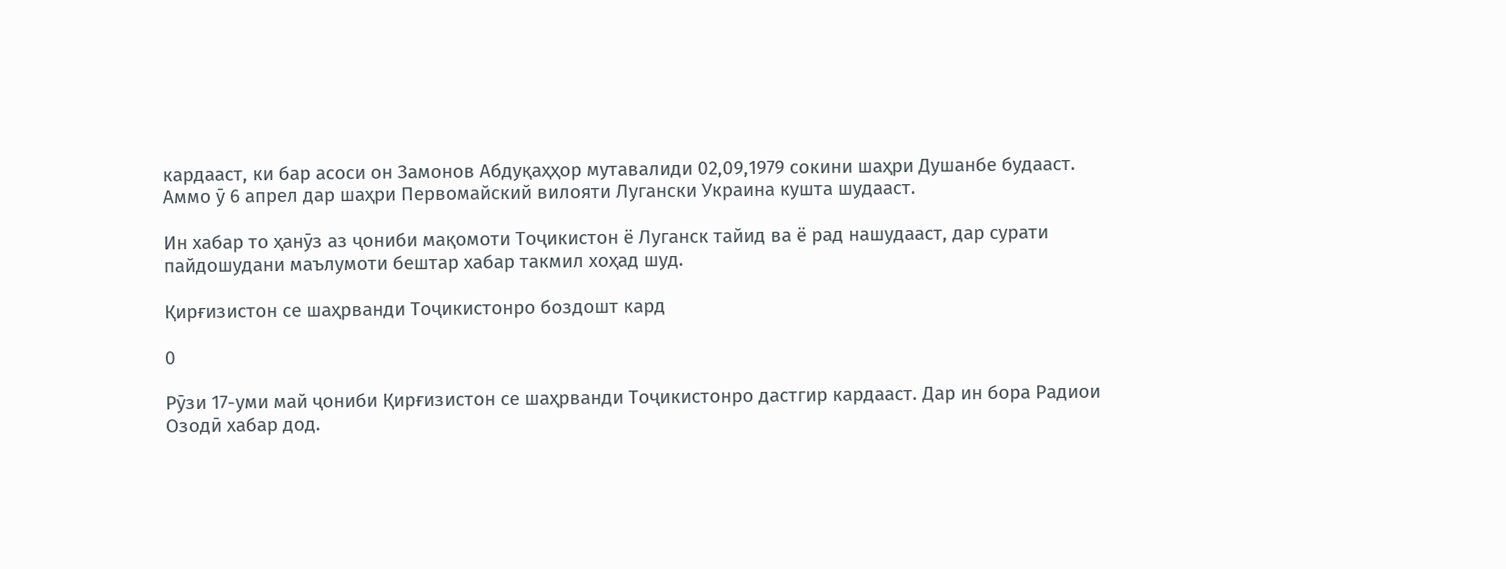кардааст, ки бар асоси он Замонов Абдуқаҳҳор мутавалиди 02,09,1979 сокини шаҳри Душанбе будааст. Аммо ӯ 6 апрел дар шаҳри Первомайский вилояти Лугански Украина кушта шудааст.

Ин хабар то ҳанӯз аз ҷониби мақомоти Тоҷикистон ё Луганск тайид ва ё рад нашудааст, дар сурати пайдошудани маълумоти бештар хабар такмил хоҳад шуд.

Қирғизистон се шаҳрванди Тоҷикистонро боздошт кард

0

Рӯзи 17-уми май ҷониби Қирғизистон се шаҳрванди Тоҷикистонро дастгир кардааст. Дар ин бора Радиои Озодӣ хабар дод.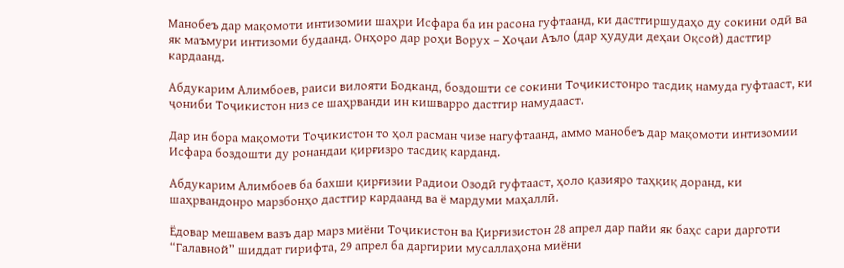Манобеъ дар мақомоти интизомии шаҳри Исфара ба ин расона гуфтаанд, ки дастгиршудаҳо ду сокини одӣ ва як маъмури интизоми будаанд. Онҳоро дар роҳи Ворух – Хоҷаи Аъло (дар ҳудуди деҳаи Оқсой) дастгир кардаанд.

Абдукарим Алимбоев, раиси вилояти Бодканд, боздошти се сокини Тоҷикистонро тасдиқ намуда гуфтааст, ки  ҷониби Тоҷикистон низ се шаҳрванди ин кишварро дастгир намудааст.

Дар ин бора мақомоти Тоҷикистон то ҳол расман чизе нагуфтаанд, аммо манобеъ дар мақомоти интизомии Исфара боздошти ду ронандаи қирғизро тасдиқ карданд.

Абдукарим Алимбоев ба бахши қирғизии Радиои Озодӣ гуфтааст, ҳоло қазияро таҳқиқ доранд, ки шаҳрвандонро марзбонҳо дастгир кардаанд ва ё мардуми маҳаллӣ.

Ёдовар мешавем вазъ дар марз миёни Тоҷикистон ва Қирғизистон 28 апрел дар пайи як баҳс сари дарготи “Галавной” шиддат гирифта, 29 апрел ба даргирии мусаллаҳона миёни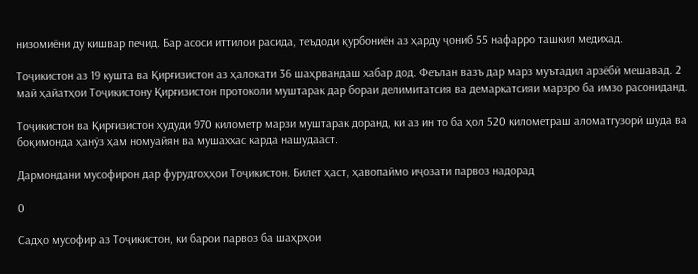низомиёни ду кишвар печид. Бар асоси иттилои расида, теъдоди қурбониён аз ҳарду ҷониб 55 нафарро ташкил медихад.

Тоҷикистон аз 19 кушта ва Қирғизистон аз ҳалокати 36 шаҳрвандаш хабар дод. Феълан вазъ дар марз муътадил арзёбӣ мешавад. 2 май ҳайатҳои Тоҷикистону Қирғизистон протоколи муштарак дар бораи делимитатсия ва демаркатсияи марзро ба имзо расониданд.

Тоҷикистон ва Қирғизистон ҳудуди 970 километр марзи муштарак доранд, ки аз ин то ба ҳол 520 километраш аломатгузорӣ шуда ва боқимонда ҳанӯз ҳам номуайян ва мушаххас карда нашудааст.

Дармондани мусофирон дар фурудгоҳҳои Тоҷикистон. Билет ҳаст, ҳавопаймо иҷозати парвоз надорад

0

Садҳо мусофир аз Тоҷикистон, ки барои парвоз ба шаҳрҳои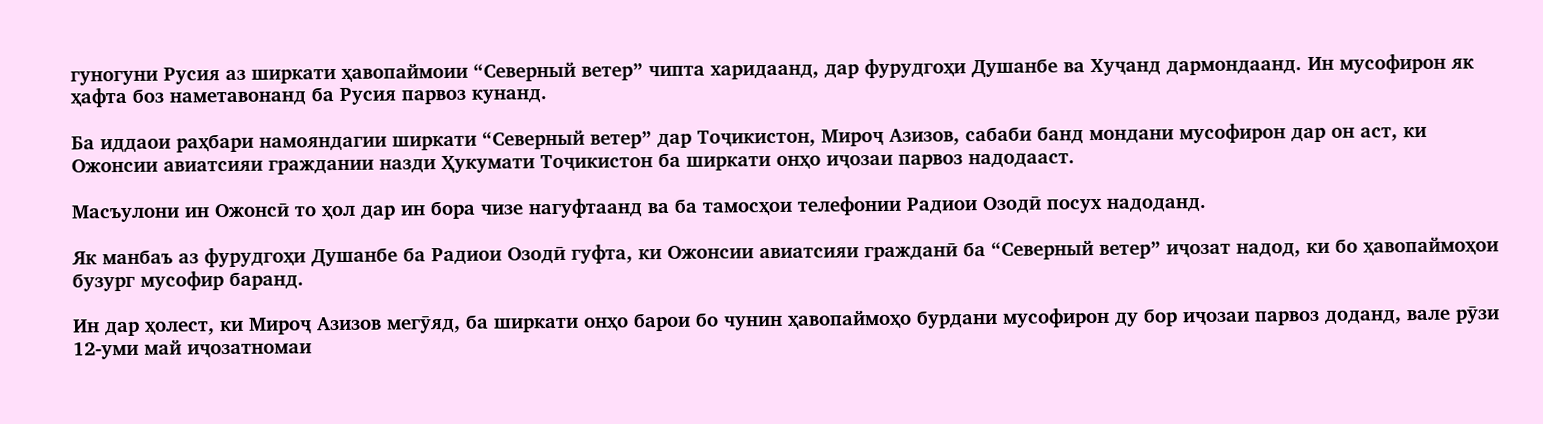гуногуни Русия аз ширкати ҳавопаймоии “Северный ветер” чипта харидаанд, дар фурудгоҳи Душанбе ва Хуҷанд дармондаанд. Ин мусофирон як ҳафта боз наметавонанд ба Русия парвоз кунанд.

Ба иддаои раҳбари намояндагии ширкати “Северный ветер” дар Тоҷикистон, Мироҷ Азизов, сабаби банд мондани мусофирон дар он аст, ки Ожонсии авиатсияи граждании назди Ҳукумати Тоҷикистон ба ширкати онҳо иҷозаи парвоз надодааст.

Масъулони ин Ожонсӣ то ҳол дар ин бора чизе нагуфтаанд ва ба тамосҳои телефонии Радиои Озодӣ посух надоданд.

Як манбаъ аз фурудгоҳи Душанбе ба Радиои Озодӣ гуфта, ки Ожонсии авиатсияи гражданӣ ба “Северный ветер” иҷозат надод, ки бо ҳавопаймоҳои бузург мусофир баранд.

Ин дар ҳолест, ки Мироҷ Азизов мегӯяд, ба ширкати онҳо барои бо чунин ҳавопаймоҳо бурдани мусофирон ду бор иҷозаи парвоз доданд, вале рӯзи 12-уми май иҷозатномаи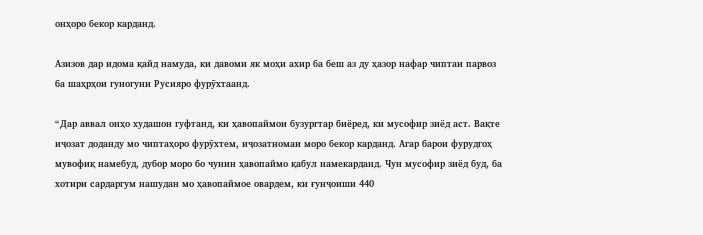онҳоро бекор карданд.

Азизов дар идома қайд намуда, ки давоми як моҳи ахир ба беш аз ду ҳазор нафар чиптаи парвоз ба шаҳрҳои гуногуни Русияро фурӯхтаанд.

“Дар аввал онҳо худашон гуфтанд, ки ҳавопаймои бузургтар биёред, ки мусофир зиёд аст. Вақте иҷозат доданду мо чиптаҳоро фурӯхтем, иҷозатномаи моро бекор карданд. Агар барои фурудгоҳ мувофиқ намебуд, дубор моро бо чунин ҳавопаймо қабул намекарданд. Чун мусофир зиёд буд, ба хотири сардаргум нашудан мо ҳавопаймое овардем, ки ғунҷоиши 440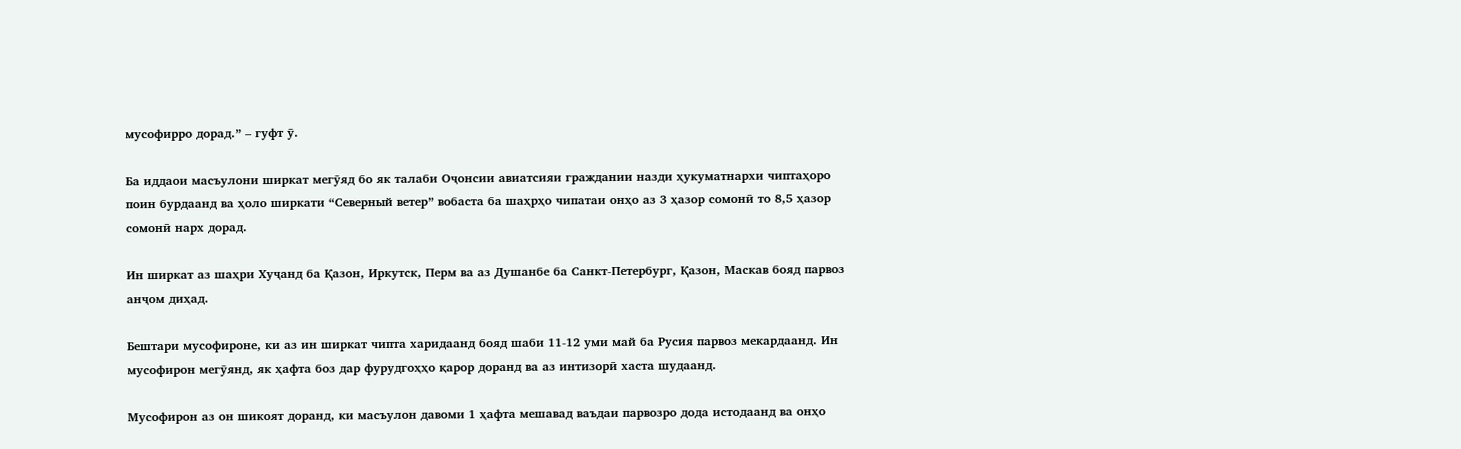мусофирро дорад.” – гуфт ӯ.

Ба иддаои масъулони ширкат мегӯяд бо як талаби Оҷонсии авиатсияи граждании назди ҳукуматнархи чиптаҳоро поин бурдаанд ва ҳоло ширкати “Северный ветер” вобаста ба шаҳрҳо чипатаи онҳо аз 3 ҳазор сомонӣ то 8,5 ҳазор сомонӣ нарх дорад.

Ин ширкат аз шаҳри Хуҷанд ба Қазон, Иркутск, Перм ва аз Душанбе ба Санкт-Петербург, Қазон, Маскав бояд парвоз анҷом диҳад.

Бештари мусофироне, ки аз ин ширкат чипта харидаанд бояд шаби 11-12 уми май ба Русия парвоз мекардаанд. Ин мусофирон мегӯянд, як ҳафта боз дар фурудгоҳҳо қарор доранд ва аз интизорӣ хаста шудаанд.

Мусофирон аз он шикоят доранд, ки масъулон давоми 1 ҳафта мешавад ваъдаи парвозро дода истодаанд ва онҳо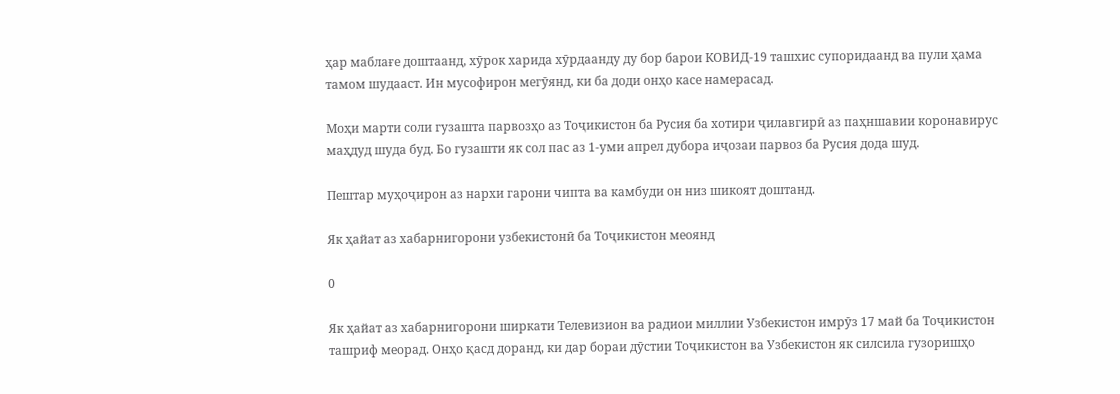ҳар маблағе доштаанд, хӯрок харида хӯрдаанду ду бор барои КОВИД-19 ташхис супоридаанд ва пули ҳама тамом шудааст. Ин мусофирон мегӯянд, ки ба доди онҳо касе намерасад.

Моҳи марти соли гузашта парвозҳо аз Тоҷикистон ба Русия ба хотири ҷилавгирӣ аз паҳншавии коронавирус маҳдуд шуда буд. Бо гузашти як сол пас аз 1-уми апрел дубора иҷозаи парвоз ба Русия дода шуд.

Пештар муҳоҷирон аз нархи гарони чипта ва камбуди он низ шикоят доштанд.

Як ҳайат аз хабарнигорони узбекистонӣ ба Тоҷикистон меоянд

0

Як ҳайат аз хабарнигорони ширкати Телевизион ва радиои миллии Узбекистон имрӯз 17 май ба Тоҷикистон ташриф меорад. Онҳо қасд доранд, ки дар бораи дӯстии Тоҷикистон ва Узбекистон як силсила гузоришҳо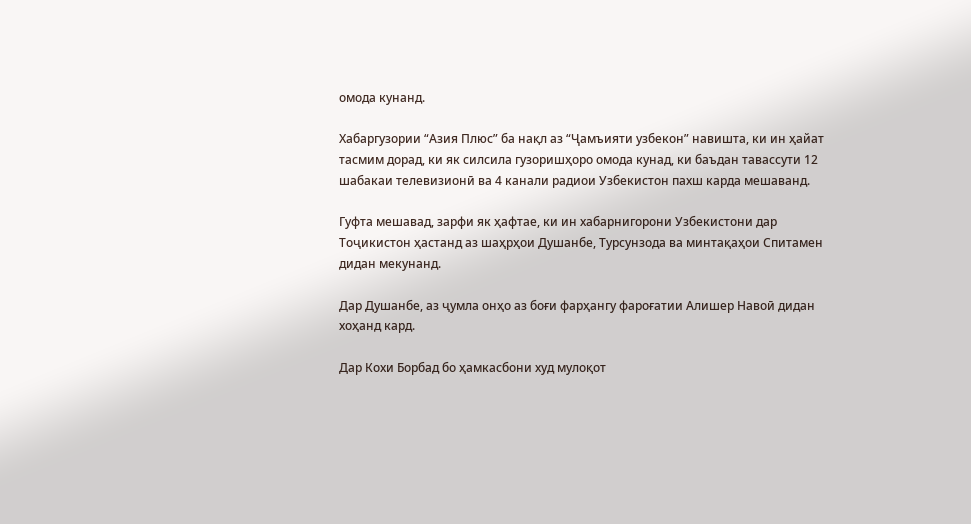омода кунанд.

Хабаргузории “Азия Плюс” ба нақл аз “Ҷамъияти узбекон” навишта, ки ин ҳайат тасмим дорад, ки як силсила гузоришҳоро омода кунад, ки баъдан тавассути 12 шабакаи телевизионӣ ва 4 канали радиои Узбекистон пахш карда мешаванд.

Гуфта мешавад, зарфи як ҳафтае, ки ин хабарнигорони Узбекистони дар Тоҷикистон ҳастанд аз шаҳрҳои Душанбе, Турсунзода ва минтақаҳои Спитамен дидан мекунанд.

Дар Душанбе, аз ҷумла онҳо аз боғи фарҳангу фароғатии Алишер Навоӣ дидан хоҳанд кард.

Дар Кохи Борбад бо ҳамкасбони худ мулоқот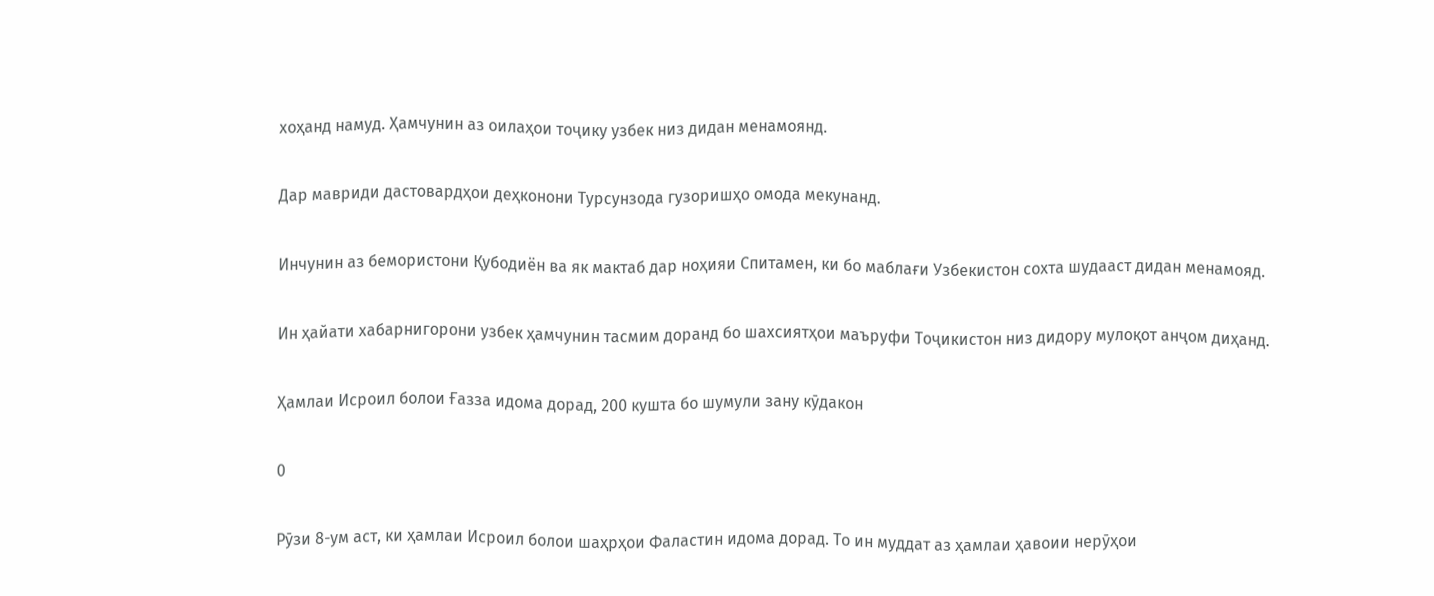хоҳанд намуд. Ҳамчунин аз оилаҳои тоҷику узбек низ дидан менамоянд.

Дар мавриди дастовардҳои деҳконони Турсунзода гузоришҳо омода мекунанд.

Инчунин аз бемористони Қубодиён ва як мактаб дар ноҳияи Спитамен, ки бо маблағи Узбекистон сохта шудааст дидан менамояд.

Ин ҳайати хабарнигорони узбек ҳамчунин тасмим доранд бо шахсиятҳои маъруфи Тоҷикистон низ дидору мулоқот анҷом диҳанд.

Ҳамлаи Исроил болои Ғазза идома дорад, 200 кушта бо шумули зану кӯдакон

0

Рӯзи 8-ум аст, ки ҳамлаи Исроил болои шаҳрҳои Фаластин идома дорад. То ин муддат аз ҳамлаи ҳавоии нерӯҳои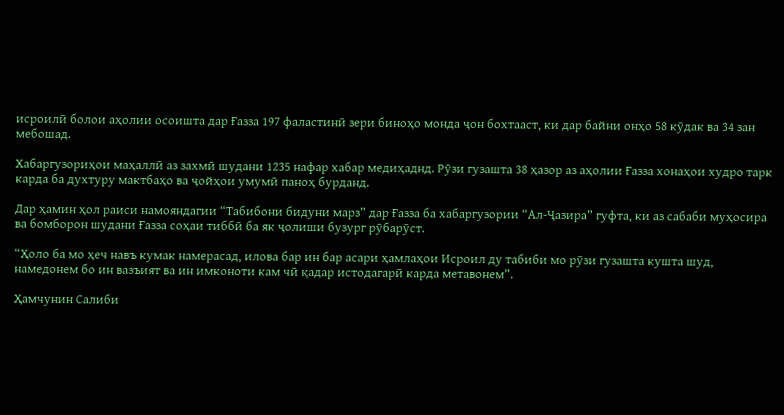исроилӣ болои аҳолии осоишта дар Ғазза 197 фаластинӣ зери биноҳо монда ҷон бохтааст, ки дар байни онҳо 58 кӯдак ва 34 зан мебошад.

Хабаргузориҳои маҳаллӣ аз захмӣ шудани 1235 нафар хабар медиҳаднд. Рӯзи гузашта 38 ҳазор аз аҳолии Ғазза хонаҳои худро тарк карда ба духтуру мактбаҳо ва ҷойҳои умумӣ паноҳ бурданд.

Дар ҳамин ҳол раиси намояндагии “Табибони бидуни марз” дар Ғазза ба хабаргузории “Ал-Ҷазира” гуфта, ки аз сабаби муҳосира ва бомборон шудани Ғазза соҳаи тиббӣ ба як ҷолиши бузург рӯбарӯст.

“Ҳоло ба мо ҳеч навъ кумак намерасад, илова бар ин бар асари ҳамлаҳои Исроил ду табиби мо рӯзи гузашта кушта шуд, намедонем бо ин вазъият ва ин имконоти кам чӣ қадар истодагарӣ карда метавонем”.

Ҳамчунин Салиби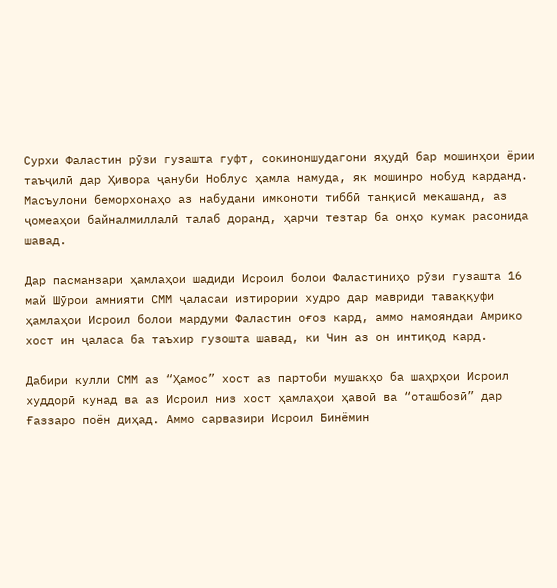Сурхи Фаластин рӯзи гузашта гуфт, сокиноншудагони яҳудӣ бар мошинҳои ёрии таъҷилӣ дар Ҳивора ҷануби Ноблус ҳамла намуда, як мошинро нобуд карданд. Масъулони беморхонаҳо аз набудани имконоти тиббӣ танқисӣ мекашанд, аз ҷомеаҳои байналмиллалӣ талаб доранд, ҳарчи тезтар ба онҳо кумак расонида шавад.

Дар пасманзари ҳамлаҳои шадиди Исроил болои Фаластиниҳо рӯзи гузашта 16 май Шӯрои амнияти СММ ҷаласаи изтирории худро дар мавриди таваққуфи ҳамлаҳои Исроил болои мардуми Фаластин оғоз кард, аммо намояндаи Амрико хост ин ҷаласа ба таъхир гузошта шавад, ки Чин аз он интиқод кард.

Дабири кулли СММ аз “Ҳамос” хост аз партоби мушакҳо ба шаҳрҳои Исроил худдорӣ кунад ва аз Исроил низ хост ҳамлаҳои ҳавоӣ ва “оташбозӣ” дар Ғаззаро поён диҳад. Аммо сарвазири Исроил Бинёмин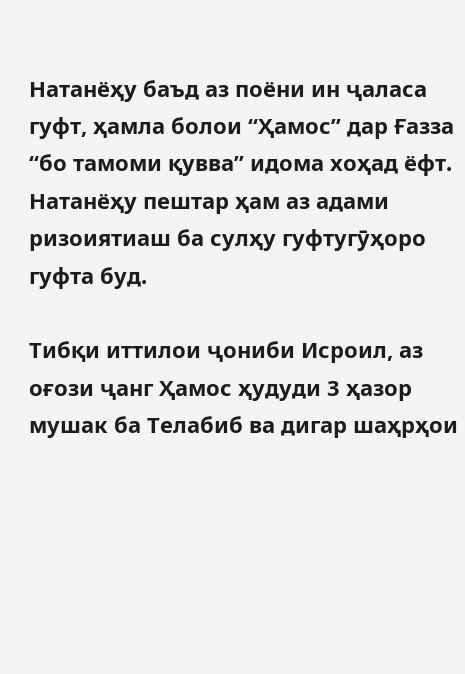Натанёҳу баъд аз поёни ин ҷаласа гуфт, ҳамла болои “Ҳамос” дар Ғазза “бо тамоми қувва” идома хоҳад ёфт. Натанёҳу пештар ҳам аз адами ризоиятиаш ба сулҳу гуфтугӯҳоро гуфта буд.

Тибқи иттилои ҷониби Исроил, аз оғози ҷанг Ҳамос ҳудуди 3 ҳазор мушак ба Телабиб ва дигар шаҳрҳои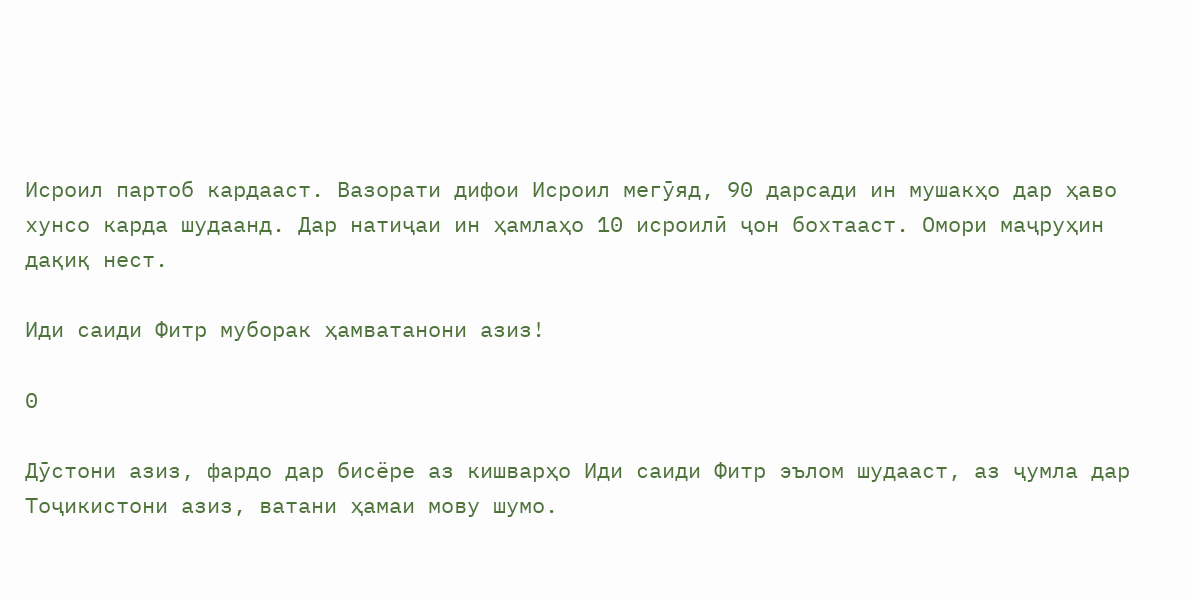Исроил партоб кардааст. Вазорати дифои Исроил мегӯяд, 90 дарсади ин мушакҳо дар ҳаво хунсо карда шудаанд. Дар натиҷаи ин ҳамлаҳо 10 исроилӣ ҷон бохтааст. Омори маҷруҳин дақиқ нест.

Иди саиди Фитр муборак ҳамватанони азиз!

0

Дӯстони азиз, фардо дар бисёре аз кишварҳо Иди саиди Фитр эълом шудааст, аз ҷумла дар Тоҷикистони азиз, ватани ҳамаи мову шумо.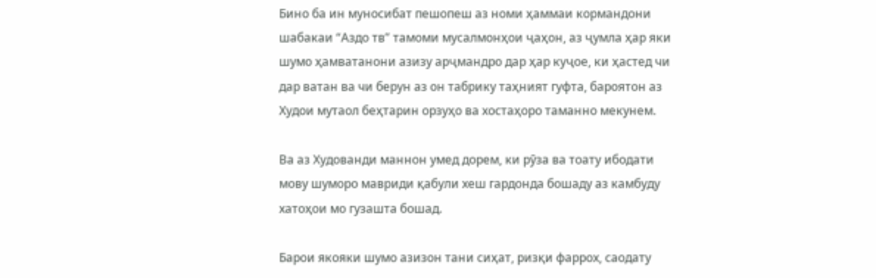Бино ба ин муносибат пешопеш аз номи ҳаммаи кормандони шабакаи “Аздо тв” тамоми мусалмонҳои ҷаҳон, аз ҷумла ҳар яки шумо ҳамватанони азизу арҷмандро дар ҳар куҷое, ки ҳастед чи дар ватан ва чи берун аз он табрику таҳният гуфта, бароятон аз Худои мутаол беҳтарин орзуҳо ва хостаҳоро таманно мекунем.

Ва аз Худованди маннон умед дорем, ки рӯза ва тоату ибодати мову шуморо мавриди қабули хеш гардонда бошаду аз камбуду хатоҳои мо гузашта бошад.

Барои якояки шумо азизон тани сиҳат, ризқи фаррох, саодату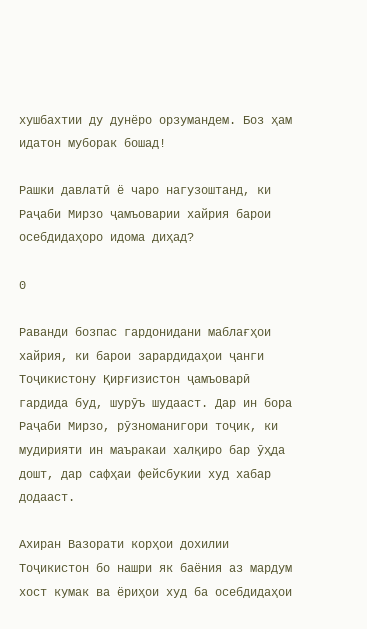хушбахтии ду дунёро орзумандем. Боз ҳам идатон муборак бошад!

Рашки давлатӣ ё чаро нагузоштанд, ки Раҷаби Мирзо ҷамъоварии хайрия барои осебдидаҳоро идома диҳад?

0

Раванди бозпас гардонидани маблағҳои хайрия, ки барои зарардидаҳои ҷанги Тоҷикистону Қирғизистон ҷамъоварӣ гардида буд, шурӯъ шудааст. Дар ин бора Раҷаби Мирзо, рӯзноманигори тоҷик, ки мудирияти ин маъракаи халқиро бар ӯҳда дошт, дар сафҳаи фейсбукии худ хабар додааст.

Ахиран Вазорати корҳои дохилии Тоҷикистон бо нашри як баёния аз мардум хост кумак ва ёриҳои худ ба осебдидаҳои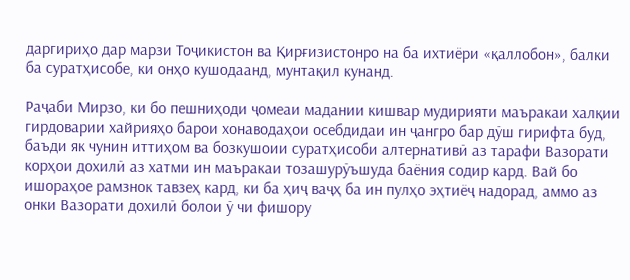даргириҳо дар марзи Тоҷикистон ва Қирғизистонро на ба ихтиёри «қаллобон», балки ба суратҳисобе, ки онҳо кушодаанд, мунтақил кунанд.

Раҷаби Мирзо, ки бо пешниҳоди ҷомеаи мадании кишвар мудирияти маъракаи халқии гирдоварии хайрияҳо барои хонаводаҳои осебдидаи ин ҷангро бар дӯш гирифта буд, баъди як чунин иттиҳом ва бозкушоии суратҳисоби алтернативӣ аз тарафи Вазорати корҳои дохилӣ аз хатми ин маъракаи тозашурӯъшуда баёния содир кард. Вай бо ишораҳое рамзнок тавзеҳ кард, ки ба ҳиҷ ваҷҳ ба ин пулҳо эҳтиёҷ надорад, аммо аз онки Вазорати дохилӣ болои ӯ чи фишору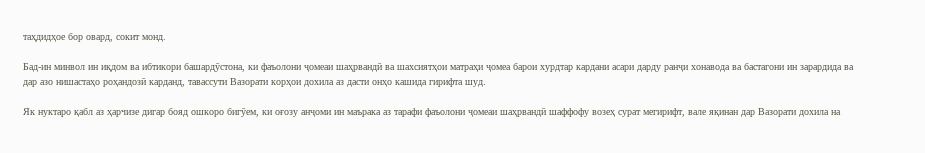таҳдидҳое бор овард, сокит монд.

Бад-ин минвол ин иқдом ва ибтикори башардӯстона, ки фаъолони ҷомеаи шаҳрвандӣ ва шахсиятҳои матраҳи ҷомеа барои хурдтар кардани асари дарду ранҷи хонавода ва бастагони ин зарардида ва дар азо нишастаҳо роҳандозӣ карданд, тавассути Вазорати корҳои дохила аз дасти онҳо кашида гирифта шуд.

Як нуктаро қабл аз ҳарчизе дигар бояд ошкоро бигӯем, ки оғозу анҷоми ин маърака аз тарафи фаъолони ҷомеаи шаҳрвандӣ шаффофу возеҳ сурат мегирифт, вале яқинан дар Вазорати дохила на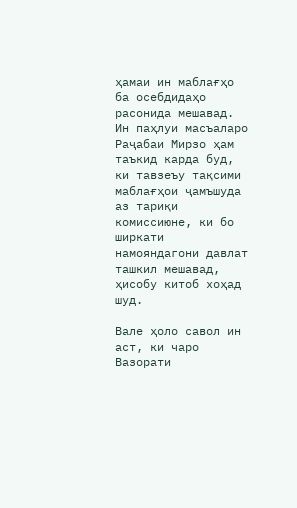ҳамаи ин маблағҳо ба осебдидаҳо расонида мешавад. Ин паҳлуи масъаларо Раҷабаи Мирзо ҳам таъкид карда буд, ки тавзеъу тақсими маблағҳои ҷамъшуда аз тариқи комиссиюне, ки бо ширкати намояндагони давлат ташкил мешавад, ҳисобу китоб хоҳад шуд.

Вале ҳоло савол ин аст, ки чаро Вазорати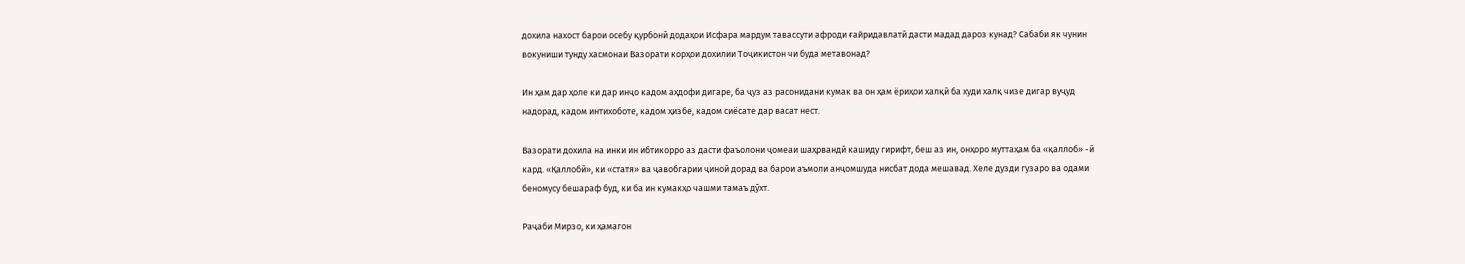дохила нахост барои осебу қурбонӣ додаҳои Исфара мардум тавассути афроди ғайридавлатӣ дасти мадад дароз кунад? Сабаби як чунин вокуниши тунду хасмонаи Вазорати корҳои дохилии Тоҷикистон чи буда метавонад?

Ин ҳам дар ҳоле ки дар инҷо кадом аҳдофи дигаре, ба ҷуз аз расонидани кумак ва он ҳам ёриҳои халқӣ ба худи халқ чизе дигар вуҷуд надорад, кадом интихоботе, кадом ҳизбе, кадом сиёсате дар васат нест.

Вазорати дохила на инки ин ибтикорро аз дасти фаъолони ҷомеаи шаҳрвандӣ кашиду гирифт, беш аз ин, онҳоро муттаҳам ба «қаллоб» -ӣ кард. «Қаллобӣ», ки «статя» ва ҷавобгарии ҷиноӣ дорад ва барои аъмоли анҷомшуда нисбат дода мешавад. Хеле дузди гузаро ва одами беномусу бешараф буд, ки ба ин кумакҳо чашми тамаъ дӯхт.

Раҷаби Мирзо, ки ҳамагон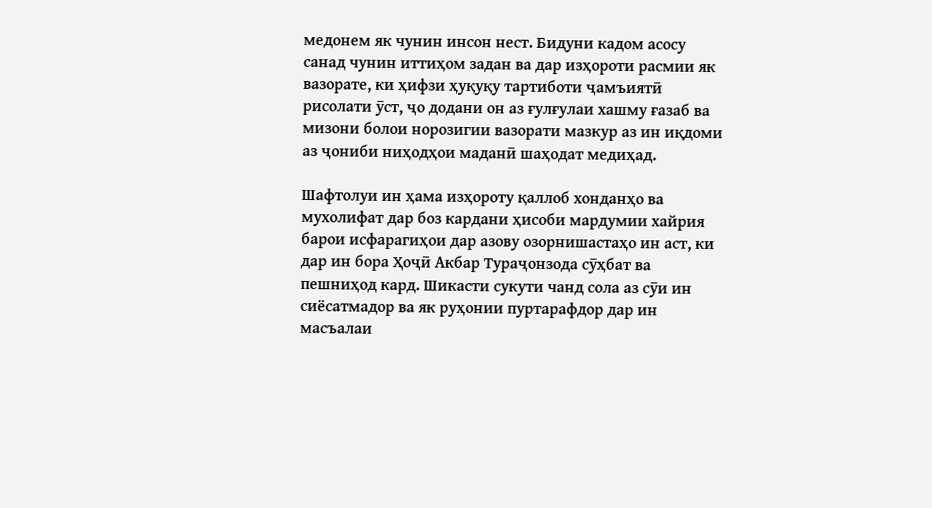медонем як чунин инсон нест. Бидуни кадом асосу санад чунин иттиҳом задан ва дар изҳороти расмии як вазорате, ки ҳифзи ҳуқуқу тартиботи ҷамъиятӣ рисолати ӯст, ҷо додани он аз ғулғулаи хашму ғазаб ва мизони болои норозигии вазорати мазкур аз ин иқдоми аз ҷониби ниҳодҳои маданӣ шаҳодат медиҳад.

Шафтолуи ин ҳама изҳороту қаллоб хонданҳо ва мухолифат дар боз кардани ҳисоби мардумии хайрия барои исфарагиҳои дар азову озорнишастаҳо ин аст, ки дар ин бора Ҳоҷӣ Акбар Тураҷонзода сӯҳбат ва пешниҳод кард. Шикасти сукути чанд сола аз сӯи ин сиёсатмадор ва як руҳонии пуртарафдор дар ин масъалаи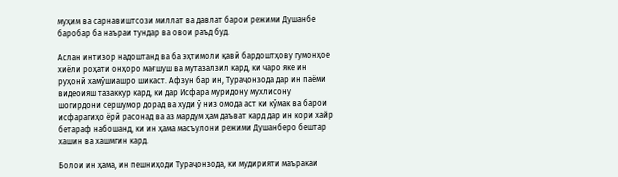муҳим ва сарнавиштсози миллат ва давлат барои режими Душанбе баробар ба наъраи тундар ва овои раъд буд.

Аслан интизор надоштанд ва ба эҳтимоли қавӣ бардоштҳову гумонҳое хиёли роҳати онҳоро мағшуш ва мутазалзил кард, ки чаро яке ин руҳонӣ хамӯшиашро шикаст. Афзун бар ин, Тураҷонзода дар ин паёми видеоияш тазаккур кард, ки дар Исфара муридону мухлисону шогирдони сершумор дорад ва худи ӯ низ омода аст ки кӯмак ва барои исфарагиҳо ёрӣ расонад ва аз мардум ҳам даъват кард дар ин кори хайр бетараф набошанд, ки ин ҳама масъулони режими Душанберо бештар хашин ва хашмгин кард.

Болои ин ҳама, ин пешниҳоди Тураҷонзода, ки мудирияти маъракаи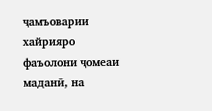ҷамъоварии хайрияро фаъолони ҷомеаи маданӣ, на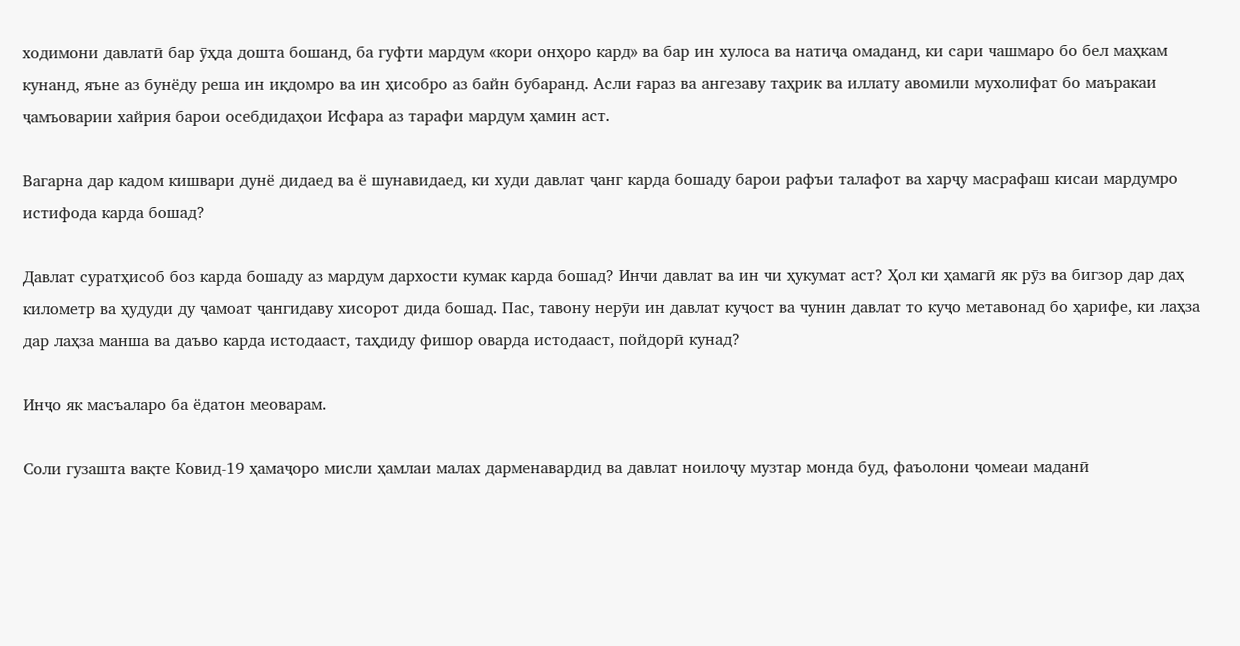ходимони давлатӣ бар ӯҳда дошта бошанд, ба гуфти мардум «кори онҳоро кард» ва бар ин хулоса ва натиҷа омаданд, ки сари чашмаро бо бел маҳкам кунанд, яъне аз бунёду реша ин иқдомро ва ин ҳисобро аз байн бубаранд. Асли ғараз ва ангезаву таҳрик ва иллату авомили мухолифат бо маъракаи ҷамъоварии хайрия барои осебдидаҳои Исфара аз тарафи мардум ҳамин аст.

Вагарна дар кадом кишвари дунё дидаед ва ё шунавидаед, ки худи давлат ҷанг карда бошаду барои рафъи талафот ва харҷу масрафаш кисаи мардумро истифода карда бошад?

Давлат суратҳисоб боз карда бошаду аз мардум дархости кумак карда бошад? Инчи давлат ва ин чи ҳукумат аст? Ҳол ки ҳамагӣ як рӯз ва бигзор дар даҳ километр ва ҳудуди ду ҷамоат ҷангидаву хисорот дида бошад. Пас, тавону нерӯи ин давлат куҷост ва чунин давлат то куҷо метавонад бо ҳарифе, ки лаҳза дар лаҳза манша ва даъво карда истодааст, таҳдиду фишор оварда истодааст, пойдорӣ кунад?

Инҷо як масъаларо ба ёдатон меоварам.

Соли гузашта вақте Ковид-19 ҳамаҷоро мисли ҳамлаи малах дарменавардид ва давлат ноилоҷу музтар монда буд, фаъолони ҷомеаи маданӣ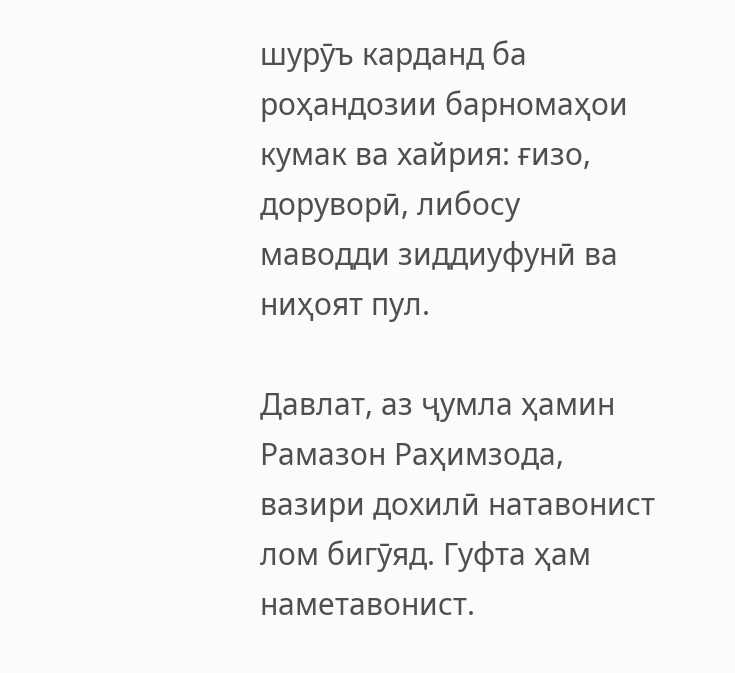шурӯъ карданд ба роҳандозии барномаҳои кумак ва хайрия: ғизо, доруворӣ, либосу маводди зиддиуфунӣ ва ниҳоят пул.

Давлат, аз ҷумла ҳамин Рамазон Раҳимзода, вазири дохилӣ натавонист лом бигӯяд. Гуфта ҳам наметавонист.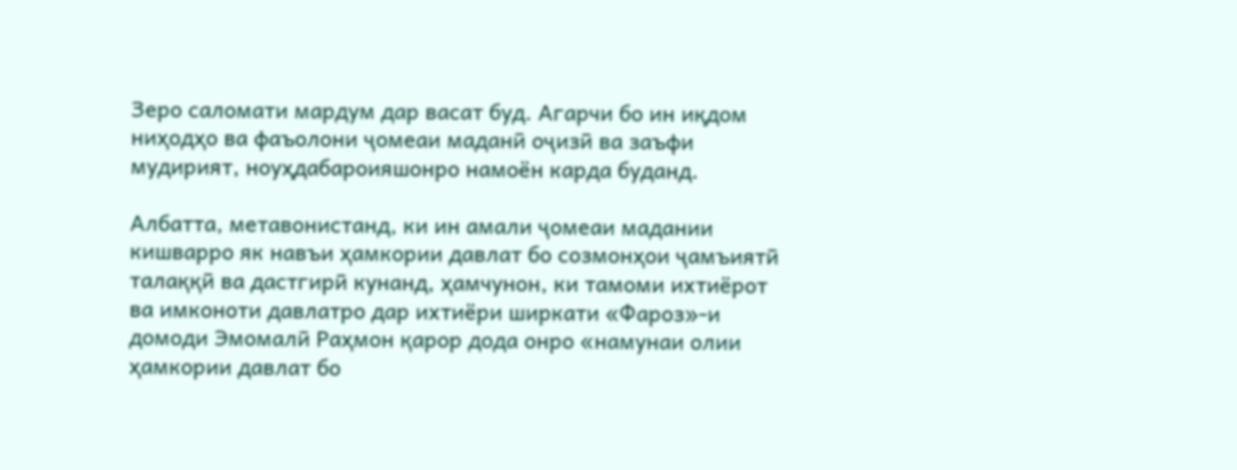Зеро саломати мардум дар васат буд. Агарчи бо ин иқдом ниҳодҳо ва фаъолони ҷомеаи маданӣ оҷизӣ ва заъфи мудирият, ноуҳдабароияшонро намоён карда буданд.

Албатта, метавонистанд, ки ин амали ҷомеаи мадании кишварро як навъи ҳамкории давлат бо созмонҳои ҷамъиятӣ талаққӣ ва дастгирӣ кунанд, ҳамчунон, ки тамоми ихтиёрот ва имконоти давлатро дар ихтиёри ширкати «Фароз»-и домоди Эмомалӣ Раҳмон қарор дода онро «намунаи олии ҳамкории давлат бо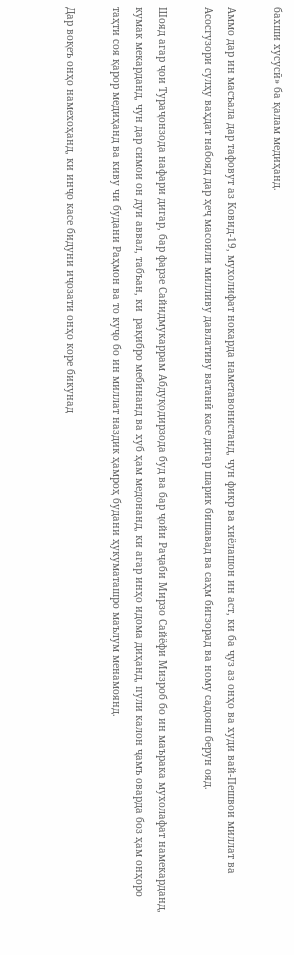бахши хусусӣ» ба қалам медиҳанд.

Аммо дар ин масъала дар тафовут аз Ковид-19, мухолифат нокарда наметавонистанд, чун фикр ва хиёлашон ин аст, ки ба ҷуз аз онҳо ва худи вай-Пешвои миллат ва Асосгузори сулҳу ваҳдат набояд дар ҳеҷ масоили милливу давлативу ватанӣ касе дигар шарик бишавад ва саҳм бигзорад ва ному садояш берун ояд.

Шояд агар ҷои Тураҷонзода нафари дигар, бар фарзе Сайидмукаррам Абдуқодирзода буд ва бар ҷойи Раҷаби Мирзо Сайёфи Мизроб бо ин маърака мухолафат намекарданд, кумак мекарданд, чун дар симои он дуи аввал, табъан, ки  рақибро мебинанд ва хуб ҳам медонанд, ки агар инҳо идома диҳанд, пули калон ҷамъ оварда боз ҳам онҳоро таҳти соя қарор медиҳанд ва киву чи будани Раҳмон ва то куҷо бо ин миллат наздик ҳамроҳ будани ҳукуматашро маълум менамоянд.

Дар воқеъ онҳо намехоҳанд, ки инҷо касе бидуни иҷозати онҳо коре бикунад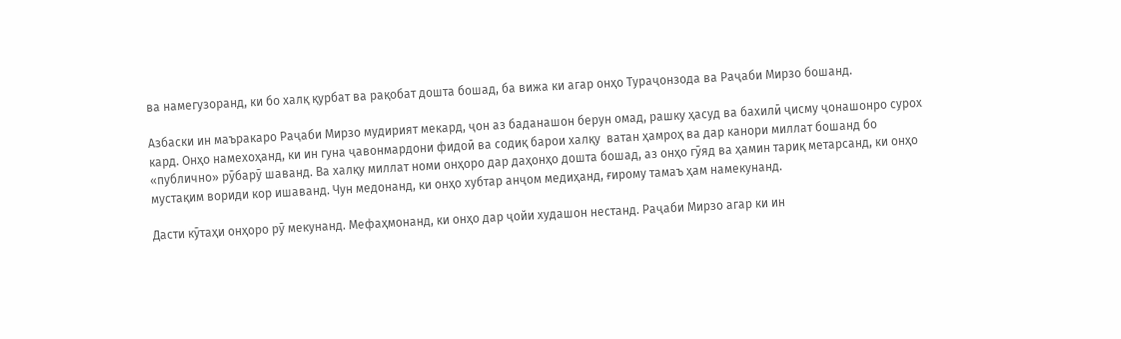ва намегузоранд, ки бо халқ қурбат ва рақобат дошта бошад, ба вижа ки агар онҳо Тураҷонзода ва Раҷаби Мирзо бошанд.

Азбаски ин маъракаро Раҷаби Мирзо мудирият мекард, ҷон аз баданашон берун омад, рашку ҳасуд ва бахилӣ ҷисму ҷонашонро сурох кард. Онҳо намехоҳанд, ки ин гуна ҷавонмардони фидоӣ ва содиқ барои халқу  ватан ҳамроҳ ва дар канори миллат бошанд бо «публично» рӯбарӯ шаванд. Ва халқу миллат номи онҳоро дар даҳонҳо дошта бошад, аз онҳо гӯяд ва ҳамин тариқ метарсанд, ки онҳо мустақим вориди кор ишаванд. Чун медонанд, ки онҳо хубтар анҷом медиҳанд, ғирому тамаъ ҳам намекунанд.

Дасти кӯтаҳи онҳоро рӯ мекунанд. Мефаҳмонанд, ки онҳо дар ҷойи худашон нестанд. Раҷаби Мирзо агар ки ин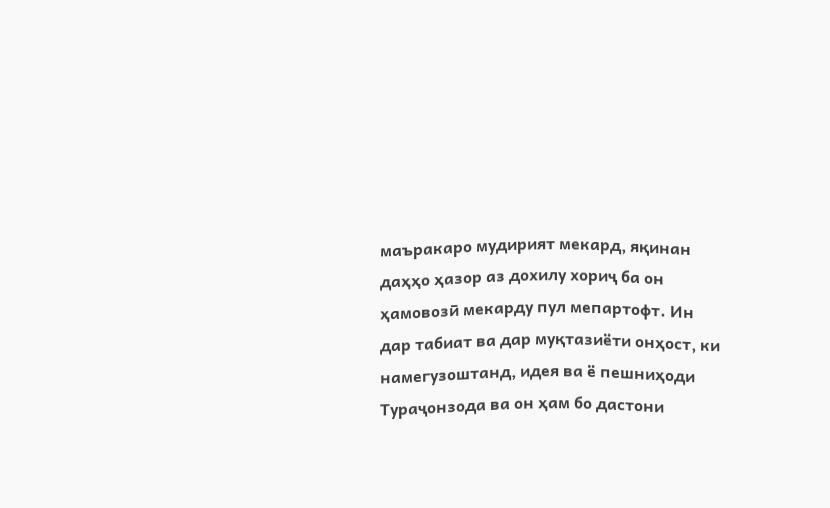маъракаро мудирият мекард, яқинан даҳҳо ҳазор аз дохилу хориҷ ба он ҳамовозӣ мекарду пул мепартофт. Ин дар табиат ва дар муқтазиёти онҳост, ки  намегузоштанд, идея ва ё пешниҳоди Тураҷонзода ва он ҳам бо дастони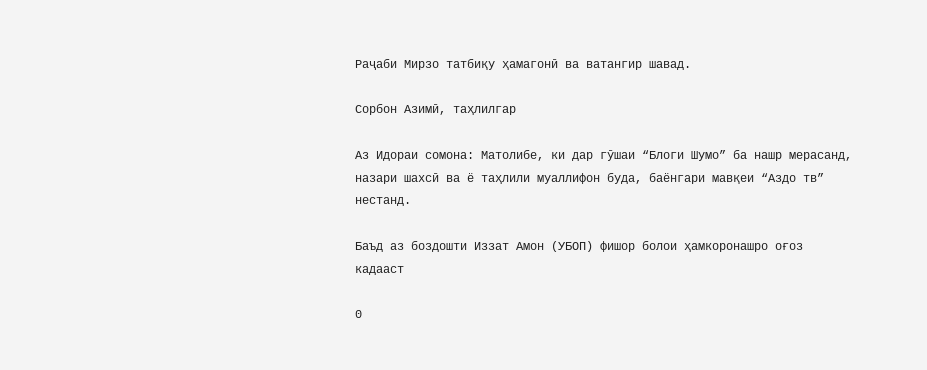Раҷаби Мирзо татбиқу ҳамагонӣ ва ватангир шавад.

Сорбон Азимӣ, таҳлилгар

Аз Идораи сомона: Матолибе, ки дар гӯшаи “Блоги Шумо” ба нашр мерасанд, назари шахсӣ ва ё таҳлили муаллифон буда, баёнгари мавқеи “Аздо тв” нестанд.

Баъд аз боздошти Иззат Амон (УБОП) фишор болои ҳамкоронашро оғоз кадааст

0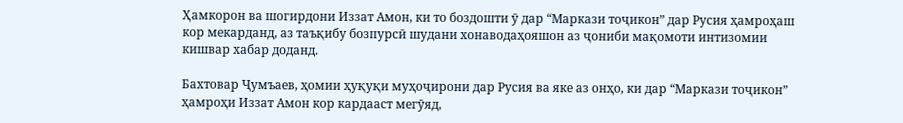Ҳамкорон ва шогирдони Иззат Амон, ки то боздошти ӯ дар “Маркази тоҷикон” дар Русия ҳамроҳаш кор мекарданд, аз таъқибу бозпурсӣ шудани хонаводаҳояшон аз ҷониби мақомоти интизомии кишвар хабар доданд.

Бахтовар Ҷумъаев, ҳомии ҳуқуқи муҳоҷирони дар Русия ва яке аз онҳо, ки дар “Маркази тоҷикон” ҳамроҳи Иззат Амон кор кардааст мегӯяд,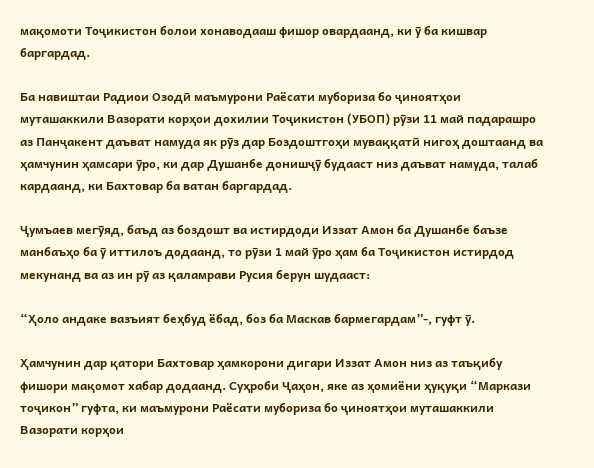мақомоти Тоҷикистон болои хонаводааш фишор овардаанд, ки ӯ ба кишвар баргардад.

Ба навиштаи Радиои Озодӣ маъмурони Раёсати мубориза бо ҷиноятҳои муташаккили Вазорати корҳои дохилии Тоҷикистон (УБОП) рӯзи 11 май падарашро аз Панҷакент даъват намуда як рӯз дар Боздоштгоҳи муваққатӣ нигоҳ доштаанд ва ҳамчунин ҳамсари ӯро, ки дар Душанбе донишҷӯ будааст низ даъват намуда, талаб кардаанд, ки Бахтовар ба ватан баргардад.

Ҷумъаев мегӯяд, баъд аз боздошт ва истирдоди Иззат Амон ба Душанбе баъзе манбаъҳо ба ӯ иттилоъ додаанд, то рӯзи 1 май ӯро ҳам ба Тоҷикистон истирдод мекунанд ва аз ин рӯ аз қаламрави Русия берун шудааст:

“Ҳоло андаке вазъият беҳбуд ёбад, боз ба Маскав бармегардам”-, гуфт ӯ.

Ҳамчунин дар қатори Бахтовар ҳамкорони дигари Иззат Амон низ аз таъқибу фишори мақомот хабар додаанд. Суҳроби Ҷаҳон, яке аз ҳомиёни ҳуқуқи “Маркази тоҷикон” гуфта, ки маъмурони Раёсати мубориза бо ҷиноятҳои муташаккили Вазорати корҳои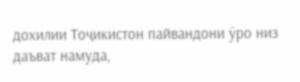дохилии Тоҷикистон пайвандони ӯро низ даъват намуда,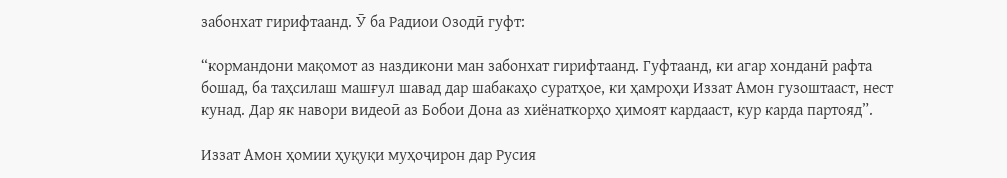забонхат гирифтаанд. Ӯ ба Радиои Озодӣ гуфт:

“кормандони мақомот аз наздикони ман забонхат гирифтаанд. Гуфтаанд, ки агар хонданӣ рафта бошад, ба таҳсилаш машғул шавад дар шабакаҳо суратҳое, ки ҳамроҳи Иззат Амон гузоштааст, нест кунад. Дар як навори видеоӣ аз Бобои Дона аз хиёнаткорҳо ҳимоят кардааст, кур карда партояд”.

Иззат Амон ҳомии ҳуқуқи муҳоҷирон дар Русия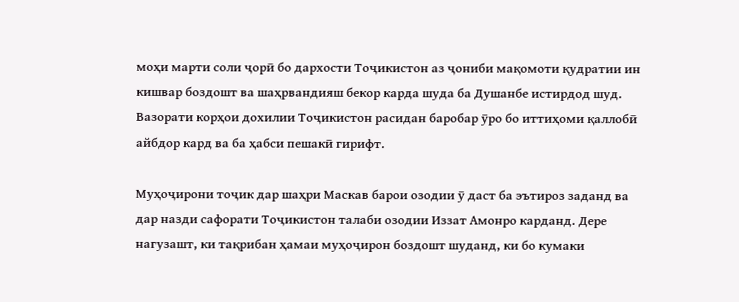моҳи марти соли ҷорӣ бо дархости Тоҷикистон аз ҷониби мақомоти қудратии ин кишвар боздошт ва шаҳрвандияш бекор карда шуда ба Душанбе истирдод шуд. Вазорати корҳои дохилии Тоҷикистон расидан баробар ӯро бо иттиҳоми қаллобӣ айбдор кард ва ба ҳабси пешакӣ гирифт.

Муҳоҷирони тоҷик дар шаҳри Маскав барои озодии ӯ даст ба эътироз заданд ва дар назди сафорати Тоҷикистон талаби озодии Иззат Амонро карданд. Дере нагузашт, ки тақрибан ҳамаи муҳоҷирон боздошт шуданд, ки бо кумаки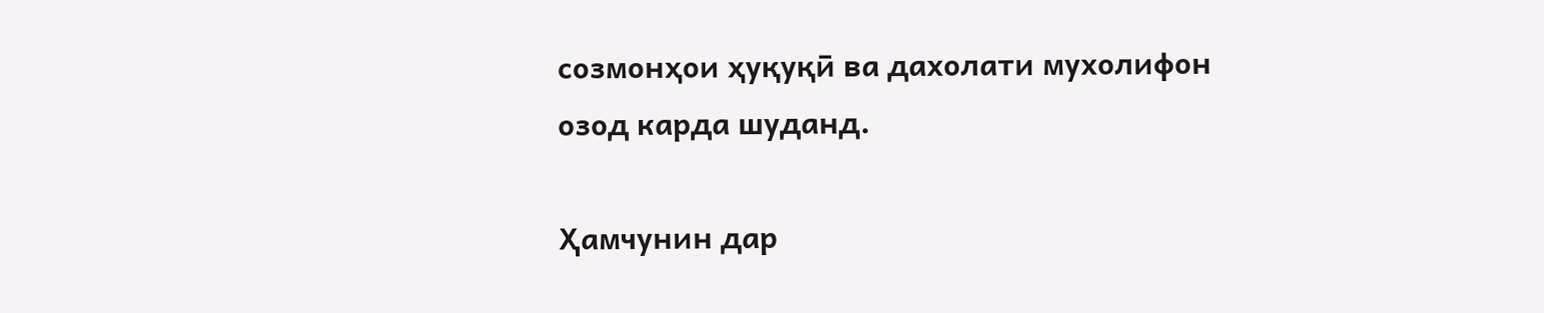созмонҳои ҳуқуқӣ ва дахолати мухолифон озод карда шуданд.

Ҳамчунин дар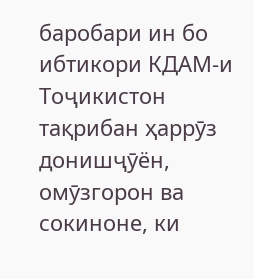баробари ин бо ибтикори КДАМ-и Тоҷикистон тақрибан ҳаррӯз донишҷӯён, омӯзгорон ва сокиноне, ки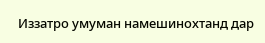Иззатро умуман намешинохтанд дар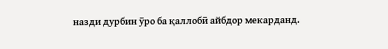назди дурбин ӯро ба қаллобӣ айбдор мекарданд.